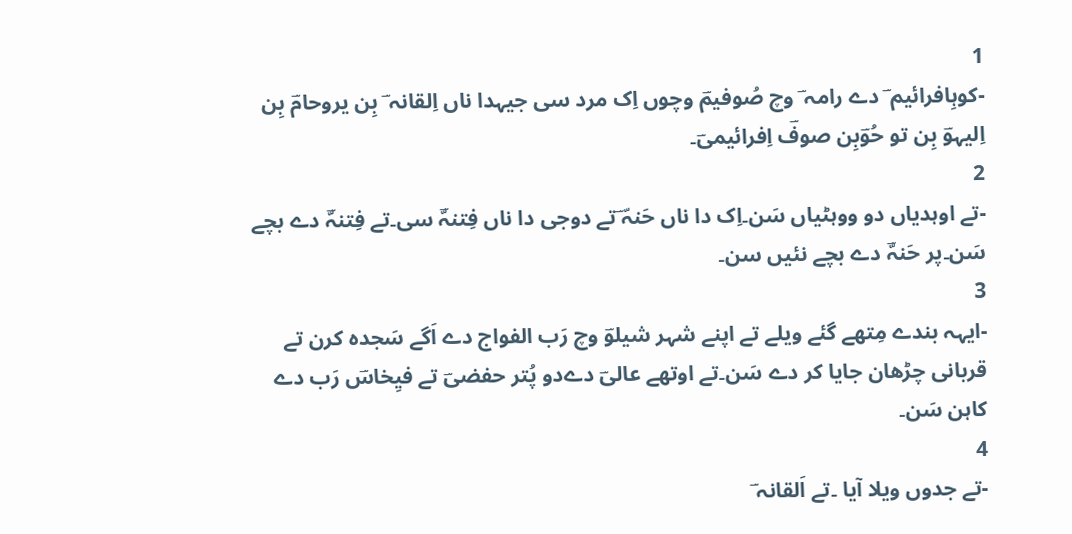1
-کوہِافرائیم ؔ دے رامہ ؔ وچ صُوفیمؔ وچوں اِک مرد سی جیہدا ناں اِلقانہ ؔ بِن یروحامؔ بِن اِلیہوؔ بِن تو حُوؔبِن صوفؔ اِفرائیمیؔ۔
2
-تے اوہدیاں دو ووہٹیاں سَن۔اِک دا ناں حَنہّ ؔتے دوجی دا ناں فِتنہّؔ سی۔تے فِتنہّؔ دے بچے سَن۔پر حَنہّؔ دے بچے نئیں سن۔
3
-ایہہ بندے مِتھے گئے ویلے تے اپنے شہر شیلوؔ وچ رَب الفواج دے اَگے سَجدہ کرن تے قربانی چڑھان جایا کر دے سَن۔تے اوتھے عالیؔ دےدو پُتر حفضیؔ تے فیِخاسؔ رَب دے کاہن سَن۔
4
-تے جدوں ویلا آیا ۔تے اَلقانہ ؔ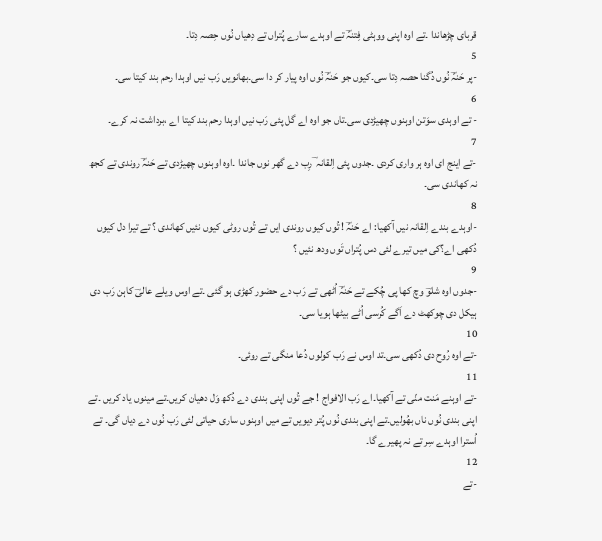قربای چڑھاندا ۔تے اوہ اپنی ووہٹی فِتنہّؔ تے اوہدے سارے پُتراں تے دِھیاں نُوں حِصہ دِتا۔
5
-پر حَنہّؔ نُوں دُگنا حصہ دِتا سی۔کیوں جو حَنہّؔ نُوں اوہ پیار کر دا سی۔بھانویں رَب نیں اوہدا رحم بند کیتا سی۔
6
- تے اوہدی سوَتن اوہنوں چھیڑدی سی۔تاں جو اوہ اے گل پئی رَب نیں اوہدا رحم بند کیتا اے ،برداشت نہ کرے۔
7
-تے اینج ای اوہ ہر واری کردی ۔جدوں پئی اِلقانہ ؔ رِب دے گھر نوں جاندا ۔اوہ اوہنوں چھیڑدی تے حَنہّؔ روندی تے کجھ نہ کھاندی سی۔
8
-اوہدے بندے اِلقانہ نیں آکھیا: اے حَنہّؔ ! تُوں کیوں روندی ایں تے تُوں روٹی کیوں نئیں کھاندی ؟ تے تیرا دل کیوں دُکھی اے؟کی میں تیرے لئی دس پُتراں تَوں ودھ نئیں ؟
9
-جدوں اوہ شلوؔ وچ کھا پی چُکے تے حَنہّؔ اُٹھی تے رَب دے حضور کھڑی ہو گئی ۔تے اوس ویلے عالیؔ کاہن رَب دی ہیکل دی چوکھٹ دے اَگے کُرسی اُٹے بیٹھا ہویا سی۔
10
-تے اوہ رُوح دی دُکھی سی۔تد اوس نے رَب کولوں دُعا منگی تے روئی۔
11
-تے اوہنے مَنت منّی تے آکھیا۔اے رَب الافواج ! جے تُوں اپنی بندی دے دُکھ وَل دھیان کریں۔تے مینوں یاد کریں ۔تے اپنی بندی نُوں ناں بھُولیں۔تے اپنی بندی نُوں پُتر دیویں تے میں اوہنوں ساری حیاتی لئی رَب نُوں دے دیاں گی۔ تے اُسترا اوہدے سِر تے نہ پھیرے گا۔
12
-تے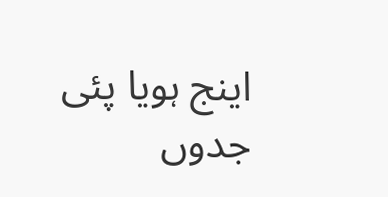اینج ہویا پئی جدوں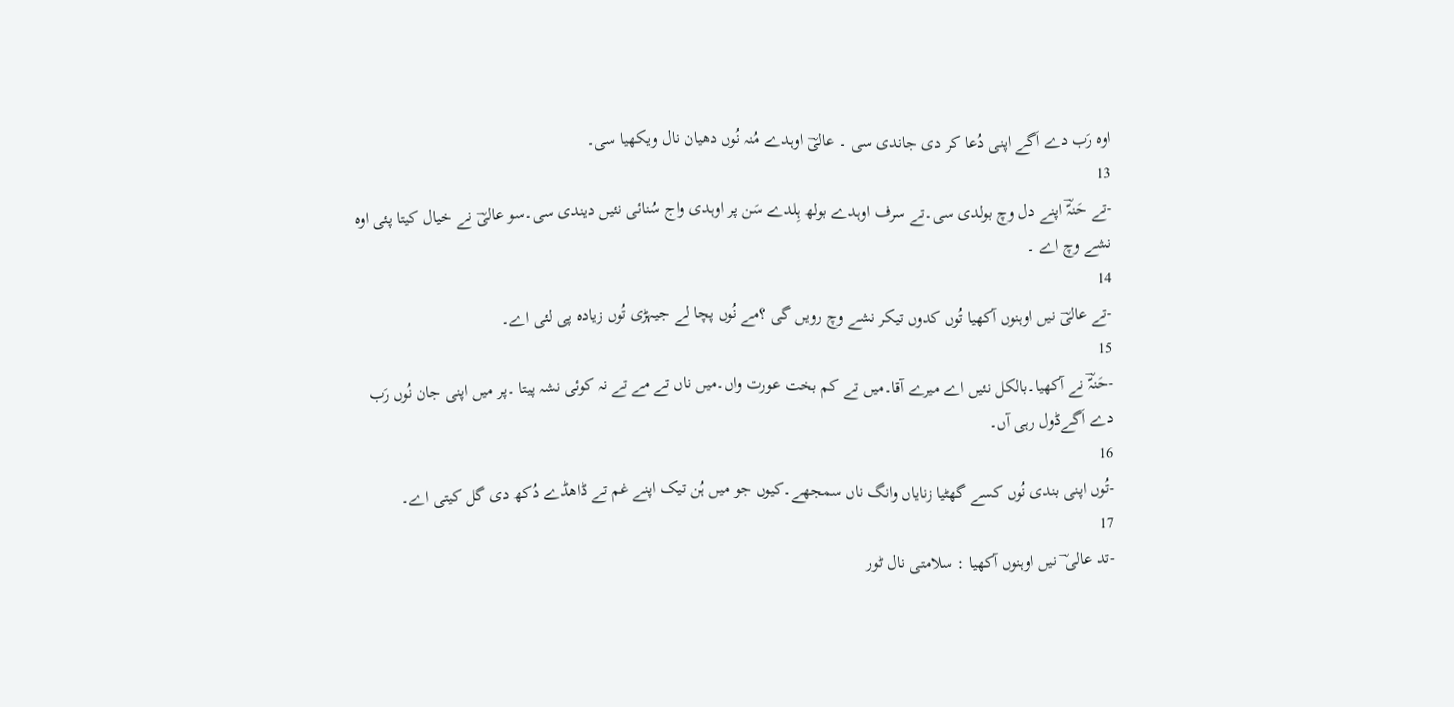اوہ رَب دے اَگے اپنی دُعا کر دی جاندی سی ۔ عالیؔ اوہدے مُنہ نُوں دھیان نال ویکھیا سی۔
13
-تے حَنہّؔ اپنے دل وچ بولدی سی۔تے سرف اوہدے بولھ ہِلدے سَن پر اوہدی واج سُنائی نئیں دیندی سی۔سو عالیؔ نے خیال کیتا پئی اوہ نشے وچ اے ۔
14
-تے عالیؔ نیں اوہنوں آکھیا تُوں کدوں تیکر نشے وچ رویں گی ؟مے نُوں پچا لے جیہڑی تُوں زیادہ پی لئی اے۔
15
-حَنہّؔ نے آکھیا۔بالکل نئیں اے میرے آقا۔میں تے کم بخت عورت واں۔میں ناں تے مے تے نہ کوئی نشہ پیتا ۔پر میں اپنی جان نُوں رَب دے اَگےڈول رہی آں۔
16
-تُوں اپنی بندی نُوں کسے گھٹیا زنایاں وانگ ناں سمجھے۔کیوں جو میں ہُن تیک اپنے غم تے ڈاھڈے دُکھ دی گل کیتی اے۔
17
-تد عالی ؔ نیں اوہنوں آکھیا : سلامتی نال ٹور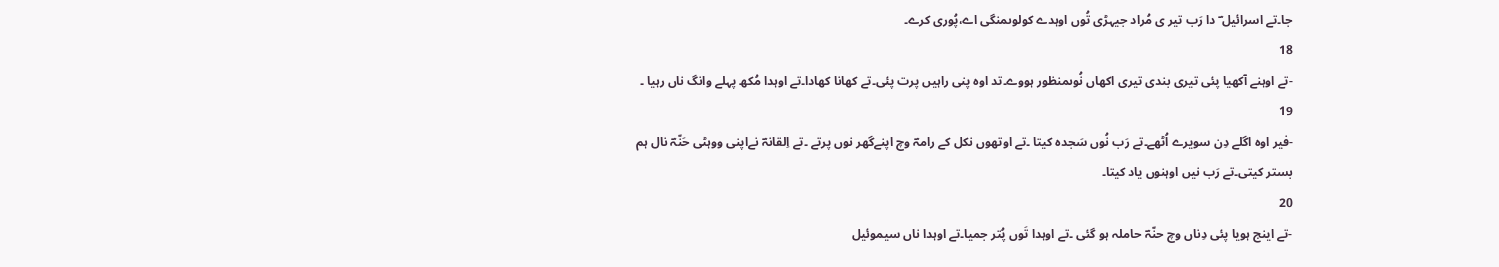جا۔تے اسرائیل ؔ دا رَب تیر ی مُراد جیہڑی تُوں اوہدے کولوںمنگی اے،پُوری کرے۔
18
-تے اوہنے آکھیا پئی تیری بندی تیری اکھاں نُوںمنظور ہووے۔تد اوہ پنی راہیں پرت پئی۔تے کھانا کھادا۔تے اوہدا مُکھ پہلے وانگ ناں رہیا ۔
19
-فیر اوہ اگلے دِن سویرے اُٹھے۔تے رَب نُوں سَجدہ کیتا ۔تے اوتھوں نکل کے رامہؔ وچ اپنےگھر نوں پرتے ۔تے اِلقانہؔ نےاپنی ووہٹی حَنّہؔ نال ہم بستر کیتی۔تے رَب نیں اوہنوں یاد کیتا۔
20
-تے اینج ہویا پئی دِناں وچ حنّہؔ حاملہ ہو گئی ۔تے اوہدا تَوں پُتر جمیا۔تے اوہدا ناں سیموئیل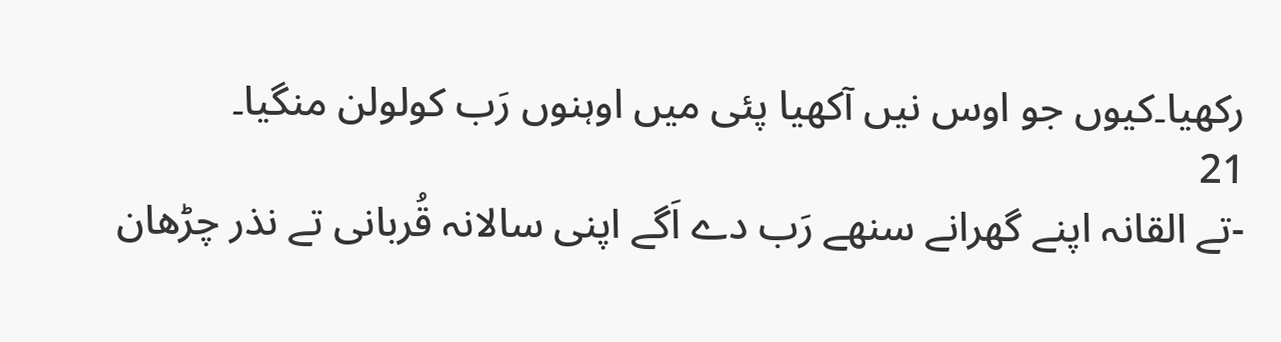رکھیا۔کیوں جو اوس نیں آکھیا پئی میں اوہنوں رَب کولولن منگیا۔
21
-تے القانہ اپنے گھرانے سنھے رَب دے اَگے اپنی سالانہ قُربانی تے نذر چڑھان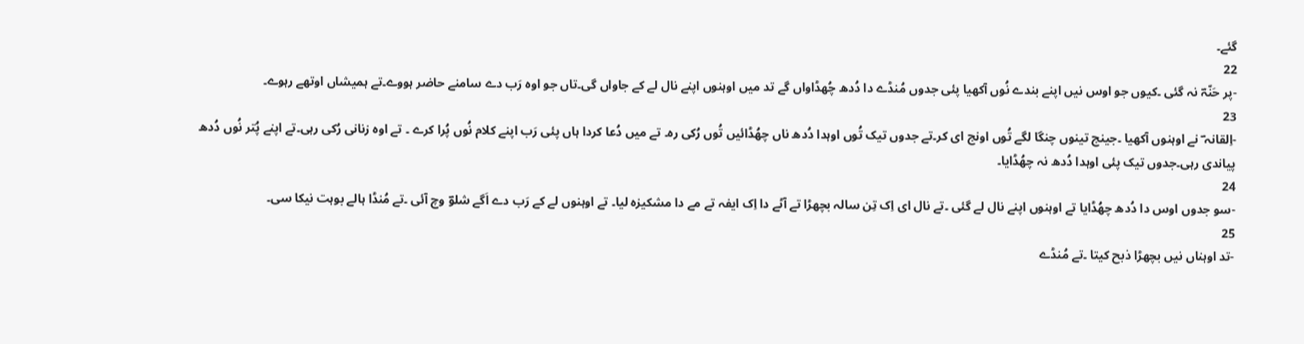گئے۔
22
-پر حَنّہؔ نہ گئی ۔کیوں جو اوس نیں اپنے بندے نُوں آکھیا پئی جدوں مُنڈے دا دُدھ چُھڈاواں گے تد میں اوہنوں اپنے نال لے کے جاواں گی۔تاں جو اوہ رَب دے سامنے حاضر ہووے۔تے ہمیشاں اوتھے رہوے۔
23
-اِلقانہ ؔ نے اوہنوں آکھیا ۔جینج تینوں چنگا لگے تُوں اونج ای کر۔تے جدوں تیک تُوں اوہدا دُدھ ناں چھُڈائیں تُوں رُکی رہ۔ تے میں دُعا کردا ہاں پئی رَب اپنے کلام نُوں پُرا کرے ۔ تے اوہ زنانی رُکی رہی۔تے اپنے پُتر نُوں دُدھ پیاندی رہی۔جدوں تیک پئی اوہدا دُدھ نہ چھُڈایا۔
24
-سو جدوں اوس دا دُدھ چھُڈایا تے اوہنوں اپنے نال لے گئی ۔تے نال ای اِک تِن سالہ بچھڑا تے آٹے دا اِک ایفہ تے مے دا مشکیزہ لیا۔ تے اوہنوں لے کے رَب دے اَگے شلوؔ وچ آئی ۔تے مُنڈا ہالے بوہت نیکا سی۔
25
-تد اوہناں نیں بچھڑا ذبح کیتا ۔تے مُنڈے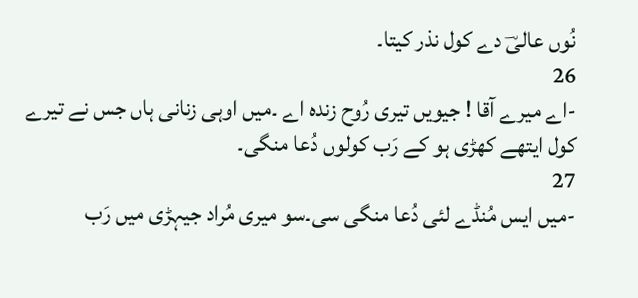نُوں عالیؔ دے کول نذر کیتا۔
26
-اے میرے آقا ! جیویں تیری رُوح زندہ اے ۔میں اوہی زنانی ہاں جس نے تیرے کول ایتھے کھڑی ہو کے رَب کولوں دُعا منگی۔
27
-میں ایس مُنڈے لئی دُعا منگی سی۔سو میری مُراد جیہڑی میں رَب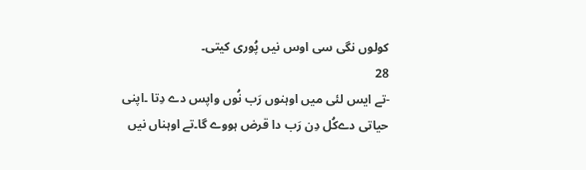کولوں نگی سی اوس نیں پُوری کیتی۔
28
-تے ایس لئی میں اوہنوں رَب نُوں واپس دے دِتا ۔اپنی حیاتی دےکُل دِن رَب دا قرض ہووے گا۔تے اوہناں نیں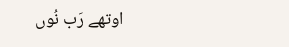اوتھے رَب نُوں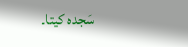سَجدہ کیتا۔